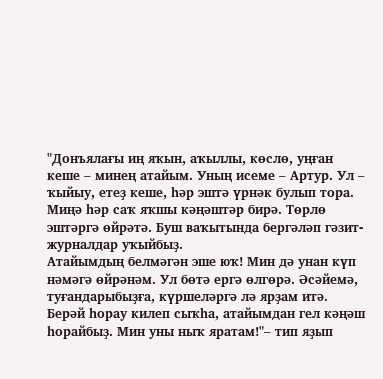"Донъялағы иң яҡын, аҡыллы, көслө, уңған кеше – минең атайым. Уның исеме – Артур. Ул – ҡыйыу, етеҙ кеше, һәр эштә үрнәк булып тора. Миңә һәр саҡ яҡшы кәңәштәр бирә. Төрлө эштәргә өйрәтә. Буш ваҡытында бергәләп гәзит-журналдар уҡыйбыҙ.
Атайымдың белмәгән эше юҡ! Мин дә унан күп нәмәгә өйрәнәм. Ул бөтә ергә өлгөрә. Әсәйемә, туғандарыбыҙға, күршеләргә лә ярҙам итә. Берәй һорау килеп сыҡһа, атайымдан гел кәңәш һорайбыҙ. Мин уны ныҡ яратам!"– тип яҙып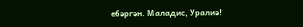ебәргән. Маладис, Уралиә!